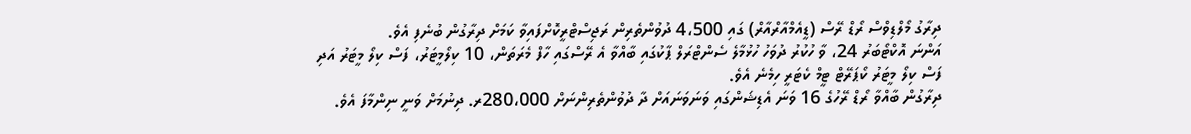ދިރާގު މޯލްޑިވްސް ރޯޑް ރޭސް (ޑީއެމްއާރްއާރް) ގައި 4،500 ދުވުންތެރިން ރަޖިސްޓްރީކޮށްފައިވާ ކަމަށް ދިރާގުން ބުނެފި އެވެ.
އަންނަ އޮކްޓޯބަރު 24، ވާ ހުކުރު ދުވަހު ހުޅުމާލެ ސެންޓްރަލް ޕާކުގައި ބާއްވާ އެ ރޭސްގައި ހާފް މެރަތަން، 10 ކިލޯމީޓަރު، ފަސް ކިލޯ މީޓަރު އަދި ފަސް ކިލޯ މީޓަރު ކޯޕަރޭޓް ޓީމް ކެޓަރީ ހިމެނެ އެވެ.
ދިރާގުން ބާއްވާ ރޯޑް ރޭހުގެ 16 ވަނަ އެޑިޝަންގައި ވަނަވަނައަށް ދާ ދުވުންތެރިންނަށް 280،000ރ. ދިނުމަށް ވަނީ ނިންމާފަ އެވެ.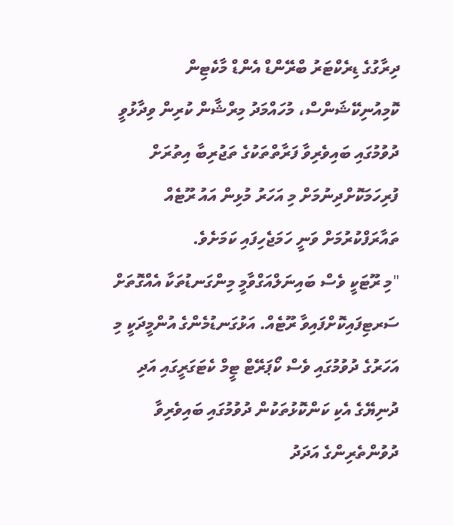ދިރާގުގެ ޑިރެކްޓަރު ބްރޭންޑް އެންޑް މާކެޓިން ކޮމިއުނިކޭޝަންސް، މުހައްމަދު މިރްޝާން ކުރިން ވިދާޅުވީ ދުވުމުގައި ބައިވެރިވާ ފަރާތްތަކުގެ ތަޖުރިބާ އިތުރަށް ފުރިހަމަކޮށްދިނުމަށް މި އަހަރު މުޅިން އައު ރޫޓެއް ތައާރަފްކުރުމަށް ވަނީ ހަމަޖެހިފައި ކަމަށެވެ.
"މި ރޫޓަކީ ވެސް ބައިނަލްއަގްވާމީ މިންގަނޑުތަކާ އެއްގޮތަށް ސަރޓިފައިކޮށްފައިވާ ރޫޓެއް. އަޅުގަނޑުމެންގެ އުންމީދަކީ މި އަހަރުގެ ދުވުމުގައި ވެސް ކޯޕަރޭޓް ޓީމް ކެޓަގަރީގައި އަދި ދުނިޔޭގެ އެކި ކަންކޮޅުތަކުން ދުވުމުގައި ބައިވެރިވާ ދުވުންތެރިންގެ އަދަދު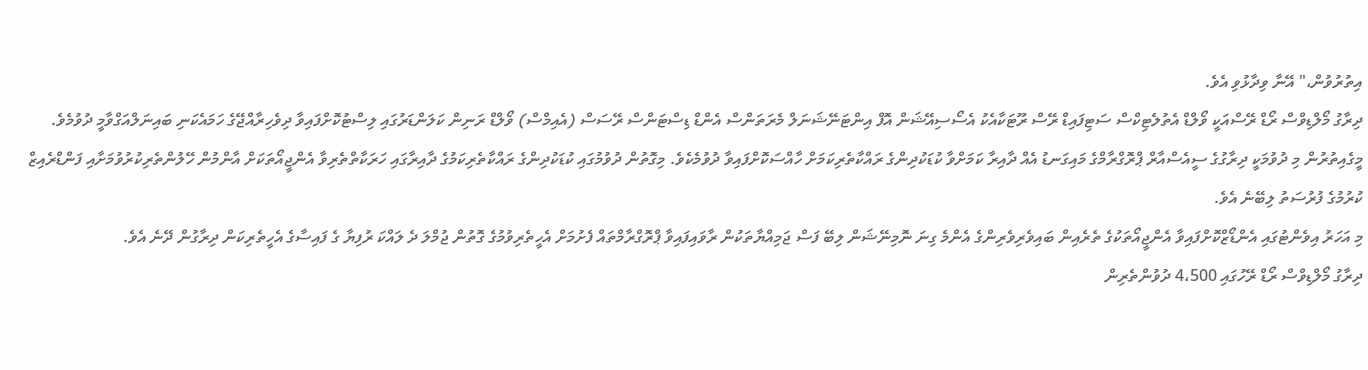އިތުރުވުން،" އޭނާ ވިދާޅުވި އެވެ.
ދިރާގު މޯލްޑިވްސް ރޯޑް ރޭސްއަކީ ވޯލްޑް އެތުލެޓިކްސް ސަޓިފައިޑް ރޭސް ރޫޓަކާއެކު އެސޯސިއޭޝަން އޮފް އިންޓަނޭޝަނަލް މެރަތަންސް އެންޑް ޑިސްޓަންސް ރޭސަސް (އެއިމްސް) ވޯލްޑް ރަނިން ކަލަންޑަރުގައި ލިސްޓުކޮށްފައިވާ ދިވެހިރާއްޖޭގެ ހަމައެކަނި ބައިނަލްއަގްވާމީ ދުވުމެވެ.
މީގެއިތުރުން މި ދުވުމަކީ ދިރާގުގެ ސީއެސްއާރް ޕްރޮގްރާމްގެ މައިގަނޑު އެއް ދާއިރާ ކަމަށްވާ ކުޑަކުދިންގެ ރައްކާތެރިކަމަށް ހާއްސަކޮށްފައިވާ ދުވުމެކެވެ. މިގޮތުން ދުވުމުގައި ކުޑަކުދިންގެ ރައްކާތެރިކަމުގެ ދާއިރާގައި ހަރަކާތްތެރިވާ އެންޖީއޯތަކަށް އާންމުން ހޭލުންތެރިކުރުވުމަށާއި ފަންޑްރެއިޒް ކުރުމުގެ ފުރުސަތު ލިބޭނެ އެވެ.
މި އަހަރު އިވެންޓުގައި އެންޑޯޒްކޮށްފައިވާ އެންޖީއޯތަކުގެ ތެރެއިން ބައިވެރިވެރިންގެ އެންމެ ގިނަ ނޮމިނޭޝަން ލިބޭ ފަސް ޖަމިއްޔާތަކުން ރާވައިފައިވާ ޕްރޮގްރާމްތައް ފެށުމަށް އެހީތެރިވުމުގެ ގޮތުން ޖުމްލަ ދެ ލައްކަ ރުފިޔާ ގެ ފައިސާގެ އެހީތެރިކަން ދިރާގުން ދޭނެ އެވެ.
ދިރާގު މޯލްޑިވްސް ރޯޑް ރޭހުގައި 4،500 ދުވުންތެރިން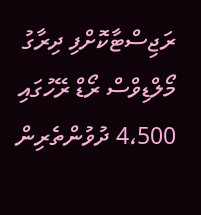ރަޖިސްޓާކޮށްފި ދިރާގު މޯލްޑިވްސް ރޯޑް ރޭހުގައި 4،500 ދުވުންތެރިން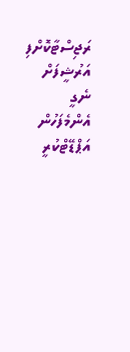ރަޖިސްޓާކޮށްފި
އަރުޝީފަށް ނެގީ
އެންމެފަހުން އަޕްޑޭޓްކުރީ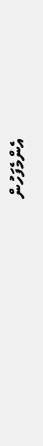އެންމެފަހުން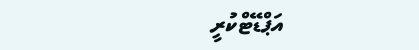އަޕްޑޭޓްކުރީ